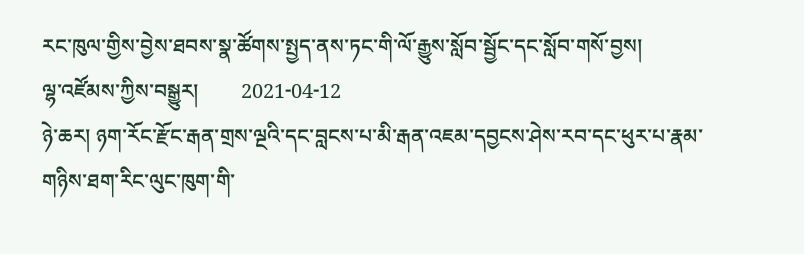རང་ཁུལ་གྱིས་བྱེས་ཐབས་སྣ་ཚོགས་སྤྱད་ནས་ཏང་གི་ལོ་རྒྱུས་སློབ་སྦྱོང་དང་སློབ་གསོ་བྱས།
ལྷ་འཛོམས་ཀྱིས་བསྒྱུར།        2021-04-12
ཉེ་ཆར། ཉག་རོང་རྫོང་རྒན་གྲས་ལྔའི་དང་བླངས་པ་མི་རྒན་འཇམ་དབྱངས་ཤེས་རབ་དང་ཕུར་པ་རྣམ་གཉིས་ཐག་རིང་ལུང་ཁུག་གི་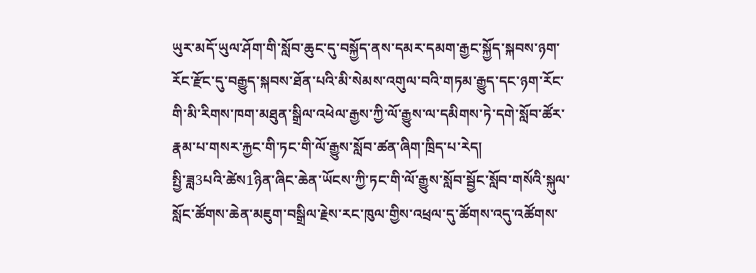ཡུར་མདོ་ཡུལ་ཤོག་གི་སློབ་ཆུང་དུ་བསྐྱོད་ནས་དམར་དམག་རྒྱང་སྐྱོད་སྐབས་ཉག་རོང་རྫོང་དུ་བརྒྱུད་སྐབས་ཐོན་པའི་མི་སེམས་འགུལ་བའི་གཏམ་རྒྱུད་དང་ཉག་རོང་གི་མི་རིགས་ཁག་མཐུན་སྒྲིལ་འཕེལ་རྒྱས་ཀྱི་ལོ་རྒྱུས་ལ་དམིགས་ཏེ་དགེ་སློབ་ཚོར་རྣམ་པ་གསར་རྐྱང་གི་ཏང་གི་ལོ་རྒྱུས་སློབ་ཚན་ཞིག་ཁྲིད་པ་རེད།
སྤྱི་ཟླ3པའི་ཚེས1ཉིན་ཞིང་ཆེན་ཡོངས་ཀྱི་ཏང་གི་ལོ་རྒྱུས་སློབ་སྦྱོང་སློབ་གསོའི་སྐུལ་སློང་ཚོགས་ཆེན་མཇུག་བསྒྲིལ་རྗེས་རང་ཁུལ་གྱིས་འཕྲལ་དུ་ཚོགས་འདུ་འཚོགས་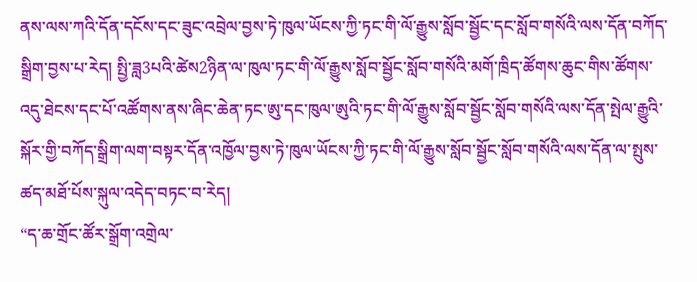ནས་ལས་ཀའི་དོན་དངོས་དང་ཟུང་འབྲེལ་བྱས་ཏེ་ཁུལ་ཡོངས་ཀྱི་ཏང་གི་ལོ་རྒྱུས་སློབ་སྦྱོང་དང་སློབ་གསོའི་ལས་དོན་བཀོད་སྒྲིག་བྱས་པ་རེད། སྤྱི་ཟླ3པའི་ཚེས2ཉིན་ལ་ཁུལ་ཏང་གི་ལོ་རྒྱུས་སློབ་སྦྱོང་སློབ་གསོའི་མགོ་ཁྲིད་ཚོགས་ཆུང་གིས་ཚོགས་འདུ་ཐེངས་དང་པོ་འཚོགས་ནས་ཞིང་ཆེན་ཏང་ཨུ་དང་ཁུལ་ཨུའི་ཏང་གི་ལོ་རྒྱུས་སློབ་སྦྱོང་སློབ་གསོའི་ལས་དོན་སྤེལ་རྒྱུའི་སྐོར་གྱི་བཀོད་སྒྲིག་ལག་བསྟར་དོན་འཁྱོལ་བྱས་ཏེ་ཁུལ་ཡོངས་ཀྱི་ཏང་གི་ལོ་རྒྱུས་སློབ་སྦྱོང་སློབ་གསོའི་ལས་དོན་ལ་སྤུས་ཚད་མཐོ་པོས་སྐུལ་འདེད་བཏང་བ་རེད།
“ད་ཆ་གྲོང་ཚོར་སྒྲོག་འགྲེལ་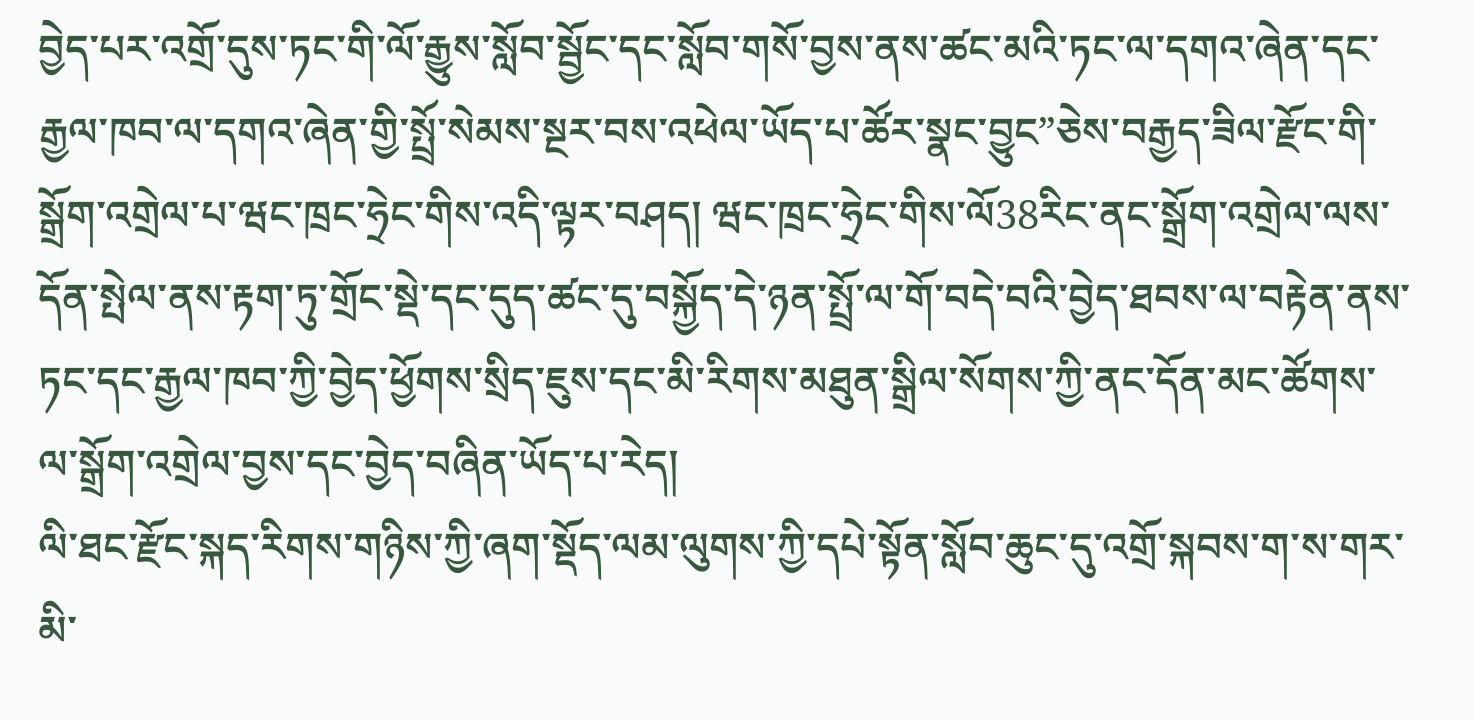བྱེད་པར་འགྲོ་དུས་ཏང་གི་ལོ་རྒྱུས་སློབ་སྦྱོང་དང་སློབ་གསོ་བྱས་ནས་ཚང་མའི་ཏང་ལ་དགའ་ཞེན་དང་རྒྱལ་ཁབ་ལ་དགའ་ཞེན་གྱི་སྤྲོ་སེམས་སྔར་བས་འཕེལ་ཡོད་པ་ཚོར་སྣང་བྱུང”ཅེས་བརྒྱད་ཟིལ་རྫོང་གི་སྒྲོག་འགྲེལ་པ་ཝང་ཁྲང་ཧྲེང་གིས་འདི་ལྟར་བཤད། ཝང་ཁྲང་ཧྲེང་གིས་ལོ38རིང་ནང་སྒྲོག་འགྲེལ་ལས་དོན་སྤེལ་ནས་རྟག་ཏུ་གྲོང་སྡེ་དང་དུད་ཚང་དུ་བསྐྱོད་དེ་ཉན་སྤྲོ་ལ་གོ་བདེ་བའི་བྱེད་ཐབས་ལ་བརྟེན་ནས་ཏང་དང་རྒྱལ་ཁབ་ཀྱི་བྱེད་ཕྱོགས་སྲིད་ཇུས་དང་མི་རིགས་མཐུན་སྒྲིལ་སོགས་ཀྱི་ནང་དོན་མང་ཚོགས་ལ་སྒྲོག་འགྲེལ་བྱས་དང་བྱེད་བཞིན་ཡོད་པ་རེད།
ལི་ཐང་རྫོང་སྐད་རིགས་གཉིས་ཀྱི་ཞག་སྡོད་ལམ་ལུགས་ཀྱི་དཔེ་སྟོན་སློབ་ཆུང་དུ་འགྲོ་སྐབས་ག་ས་གར་མི་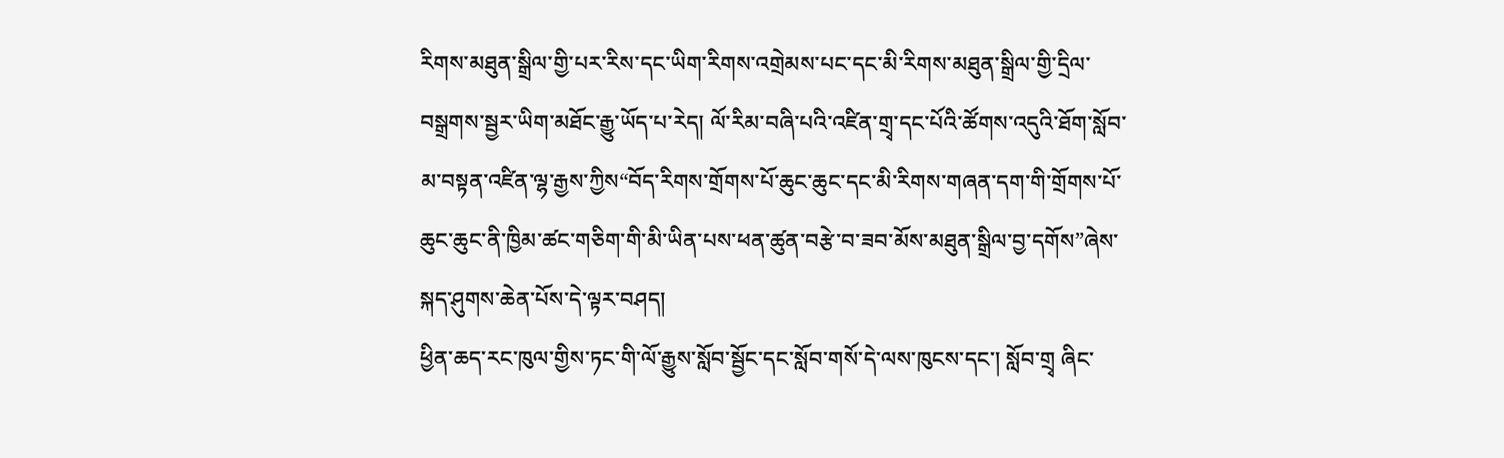རིགས་མཐུན་སྒྲིལ་གྱི་པར་རིས་དང་ཡིག་རིགས་འགྲེམས་པང་དང་མི་རིགས་མཐུན་སྒྲིལ་གྱི་དྲིལ་བསྒྲགས་སྦྱར་ཡིག་མཐོང་རྒྱུ་ཡོད་པ་རེད། ལོ་རིམ་བཞི་པའི་འཛིན་གྲྭ་དང་པོའི་ཚོགས་འདུའི་ཐོག་སློབ་མ་བསྟན་འཛིན་ལྷ་རྒྱས་ཀྱིས“བོད་རིགས་གྲོགས་པོ་ཆུང་ཆུང་དང་མི་རིགས་གཞན་དག་གི་གྲོགས་པོ་ཆུང་ཆུང་ནི་ཁྱིམ་ཚང་གཅིག་གི་མི་ཡིན་པས་ཕན་ཚུན་བརྩེ་བ་ཟབ་མོས་མཐུན་སྒྲིལ་བྱ་དགོས”ཞེས་སྐད་ཤུགས་ཆེན་པོས་དེ་ལྟར་བཤད།
ཕྱིན་ཆད་རང་ཁུལ་གྱིས་ཏང་གི་ལོ་རྒྱུས་སློབ་སྦྱོང་དང་སློབ་གསོ་དེ་ལས་ཁུངས་དང་། སློབ་གྲྭ ཞིང་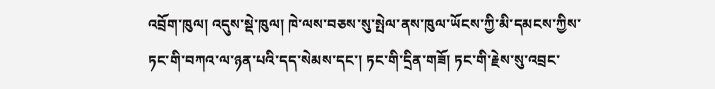འབྲོག་ཁུལ། འདུས་སྡེ་ཁུལ། ཁེ་ལས་བཅས་སུ་སྤེལ་ནས་ཁུལ་ཡོངས་ཀྱི་མི་དམངས་ཀྱིས་ཏང་གི་བཀའ་ལ་ཉན་པའི་དད་སེམས་དང་། ཏང་གི་དྲིན་གཟོ། ཏང་གི་རྗེས་སུ་འབྲང་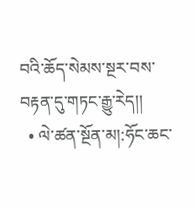བའི་ཆོད་སེམས་སྔར་བས་བརྟན་དུ་གཏང་རྒྱུ་རེད།།
  • ལེ་ཚན་སྔོན་མ།:ཧོང་ཆང་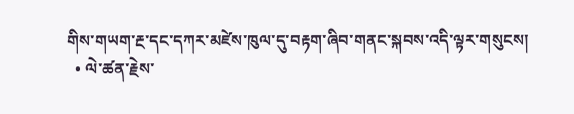གིས་གཡག་རྔ་དང་དཀར་མཛེས་ཁུལ་དུ་བརྟག་ཞིབ་གནང་སྐབས་འདི་ལྟར་གསུངས།
  • ལེ་ཚན་རྗེས་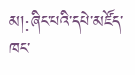མ།:ཞིང་པའི་དཔེ་མཛོད་ཁང་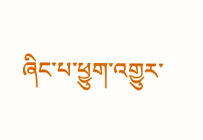ཞིང་པ་ཕྱུག་འགྱུར་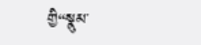གྱི“སྣུམ་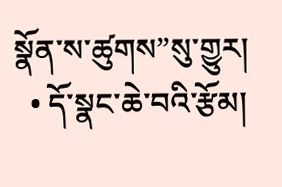སྣོན་ས་ཚུགས”སུ་གྱུར།
  • དོ་སྣང་ཆེ་བའི་རྩོམ།